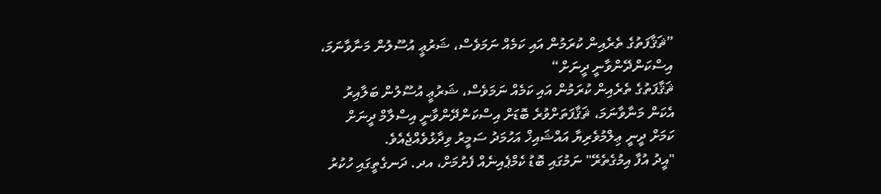”ޘަޤާފަތުގެ ތެރެއިން ކުރަމުން އައި ކަމެއް ނަމަވެސް، ޝަރުޢީ އުސޫލުން މަނާވާނަމަ، އިސްކަންދޭންވާނީ ދީނަށް“
ޘަޤާފަތުގެ ތެރެއިން ކުރަމުން އައި ކަމެއް ނަމަވެސް، ޝަރުޢީ އުސޫލުން ބަލާއިރު އެކަން މަނާވާނަމަ، ޘަޤާފަތަށްވުރެ ބޮޑަށް އިސްކަންދޭންވާނީ އިސްލާމް ދީނަށް ކަމަށް ދީނީ ޢިލްމުވެރިޔާ އައްޝައިޚް އަހުމަދު ސަމީރު ވިދާޅުވެއްޖެއެވެ.
"އީދު އުފާ އިމުގެތެރޭ" ނަމުގައި ބޮޑު ކެމްޕެއިނެއް ފެށުމަށް، އދ. ދަނގެތީގައި ހުކުރު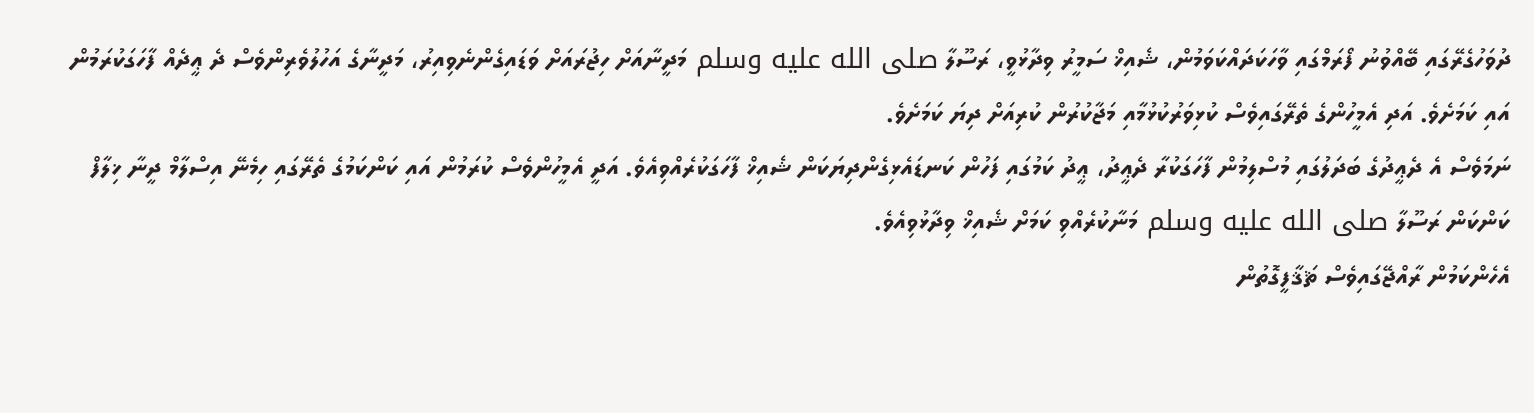ދުވަހުގެރޭގައި ބޭއްވުނު ފޯރަމްގައި ވާހަކަދައްކަވަމުން، ޝެއިޚް ސަމީރު ވިދާޅުވީ، ރަސޫލާ صلى الله عليه وسلم މަދީނާއަށް ހިޖުރައަށް ވަޑައިގެންނެވިއިރު، މަދީނާގެ އަހުލުވެރިންވެސް ދެ ޢީދެއް ފާހަގަކުރަމުން އައި ކަމަށެވެ. އަދި އެމީހުންގެ ތެރޭގައިވެސް ކުޅިވަރުކުޅުމާއި މަޖާކުރުން ކުރިއަށް ދިޔަ ކަމަށެވެ.
ނަމަވެސް އެ ދެޢީދުގެ ބަދަލުގައި މުސްލިމުން ފާހަގަކުރާ ދެޢީދު، ޢީދު ކަމުގައި ފަހުން ކަނޑައެޅިގެންދިޔަކަން ޝެއިޚް ފާހަގަކުރެއްވިއެވެ. އަދީ އެމީހުންވެސް ކުރަމުން އައި ކަންކަމުގެ ތެރޭގައި ހިމެނޭ އިސްލާމް ދީނާ ޚިލާފް ކަންކަން ރަސޫލާ صلى الله عليه وسلم މަނާކުރެއްވި ކަމަށް ޝެއިޚް ވިދާޅުވިއެވެ.
އެހެންކަމުން ރާއްޖޭގައިވެސް ޘަޤާފީގޮތުން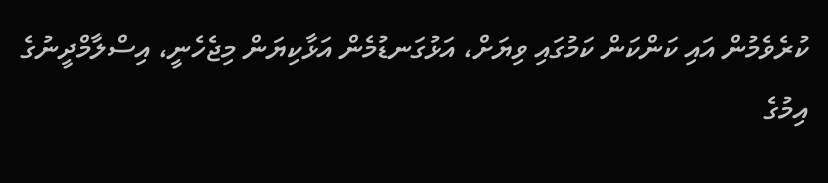ކުރެވެމުން އައި ކަންކަން ކަމުގައި ވިޔަށް، އަޅުގަނޑުމެން އަޅާކިޔަން މިޖެހެނީ، އިސްލާމްދީނުގެ އިމުގެ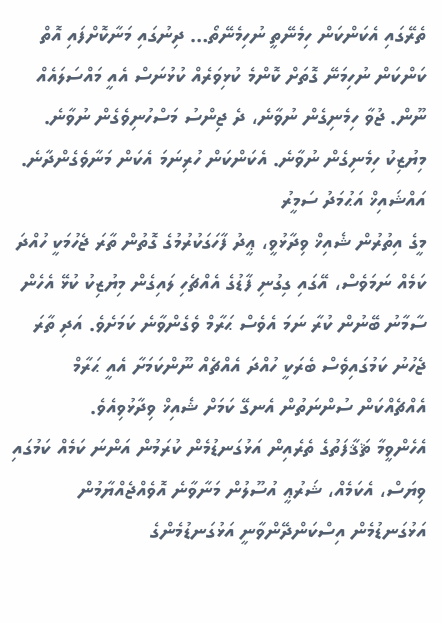ތެރޭގައި އެކަންކަން ހިމެނޭތީ ނުހިމެނޭތޯ… ދިނުގައި މަނާކޮށްފައި އޮތް ކަންކަން ނުހިމަނޭ ގޮތަށް ކޮންމެ ކުޅިވަރެއް ކުޅުނަސް އެއީ މައްސަލައެއް ނޫން. ޖުވާ ހިމެނިގެން ނުވާނެ، ދެ ޖިންސު މަސްހުނިވެގެން ނުވާނެ. މިޔުޒިކު ހިމެނިގެން ނުވާނެ. އެކަންކަން ހުރިނަމަ އެކަން މަނާވެގެންދާނެ.
އައްޝައިޚް އަޙުމަދު ސަމީރު
މީގެ އިތުރުން ޝެއިޚް ވިދާޅުވީ، ޢީދު ފާހަގަކުރުމުގެ ގޮތުން ތާރަ ޖެހުމަކީ ހުއްދަ ކަމެއް ނަމަވެސް، އޭގައި ގިގުނި ފާޑުގެ އެއްޗެހި ލައިގެން މިޔުޒިކު ކުޅޭ އެހެން ސާމާނު ބޭނުން ކުރާ ނަމަ އެވެސް ޙަރާމް ވެގެންވާނެ ކަމަށެވެ. އަދި ތާރަ ޖެހުނު ކަމުގައިވެސް ބެރަކީ ހުއްދަ އެއްޗެއް ނޫންކަމަށާ އެއީ ޙަރާމް އެއްޗެއްކަން ސުންނަތުން އެނގޭ ކަމަށް ޝެއިޚް ވިދާޅުވިއެވެ.
އެހެންވީމާ ޘަޤާފަތުގެ ތެރެއިން އަޅުގަނޑުމެން ކުރަމުން އަންނަ ކަމެއް ކަމުގައި ވިޔަސް، އެކަމެއް، ޝަރުޢީ އުސޫލުން މަނާވާނެ އޮވެއްޖެއްޔާމުން އަޅުގަނޑުމެން އިސްކަންދޭންވާނީ އަޅުގަނޑުމެންގެ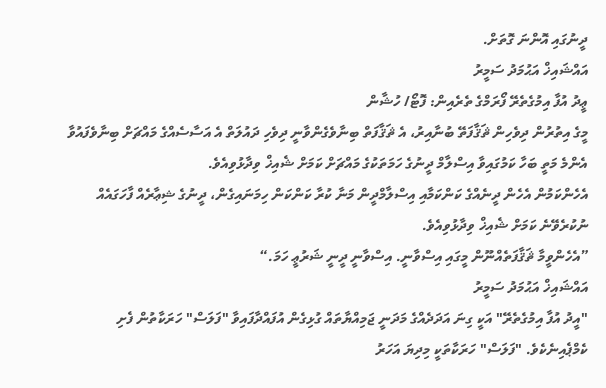ދީނުގައި އޮންނަ ގޮތަށް.
އައްޝައިޚް އަޙުމަދު ސަމީރު
ޢީދު އުފާ އިމުގެތެރޭ ފޯރަމްގެ ތެރެއިން: ފޮޓޯ/ ހުޝާން
މީގެ އިތުރުން ދިވެހިން ޘަޤާފަތޭ ބުނާއިރު، އެ ޘަޤާފަތް ބިނާވެގެންވާނީ ދިވެހި ދައުލަތް އެ އަސާސެއްގެ މައްޗަށް ބިނާވެފައުވާ އެންމެ މަތީ ބަހާ ކަމުގައިވާ އިސްލާމް ދީނުގެ ހަމަތަކުގެ މައްޗަށް ކަމަށް ޝެއިޚް ވިދާޅުވިއެވެ.
އެހެންކަމުން އެހެން ދީނެއްގެ ކަންކަމާއި އިސްލާމްދީން މަނާ ކުރާ ކަންކަން ހިމަނައިގެން، ދީނުގެ ޝިޢާރެއް ފާހަގައެއް ނުކުރެވޭނެ ކަމަށް ޝެއިޚް ވިދާޅުވިއެވެ.
”އެހެންވީމާ ޘަޤާފަތެއްނޫން މީގައި އިސްވާނީ. އިސްވާނީ ދީނީ ޝަރުޢީ ހަމަ.“
އައްޝައިޚް އަޙުމަދު ސަމީރު
"އީދު އުފާ އިމުގެތެރޭ" އަކީ ގިނަ އަދަދެއްގެ މަދަނީ ޖަމިއްޔާތައް ގުޅިގެން އުފައްދާފައިވާ "ފަލަސް" ހަރަކާތުން ފެށި ކެމްޕެއިނެކެވެ. "ފަލަސް" ހަރަކާތަކީ މިދިޔަ އަހަރު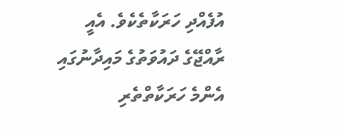އުފެއްދި ހަރަކާތެކެވެ. އެއީ ރާއްޖޭގެ ދައުވަތުގެ މައިދާނުގައި އެންމެ ހަރަކާތްތެރި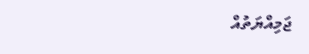ޖަމިއްޔަތުއް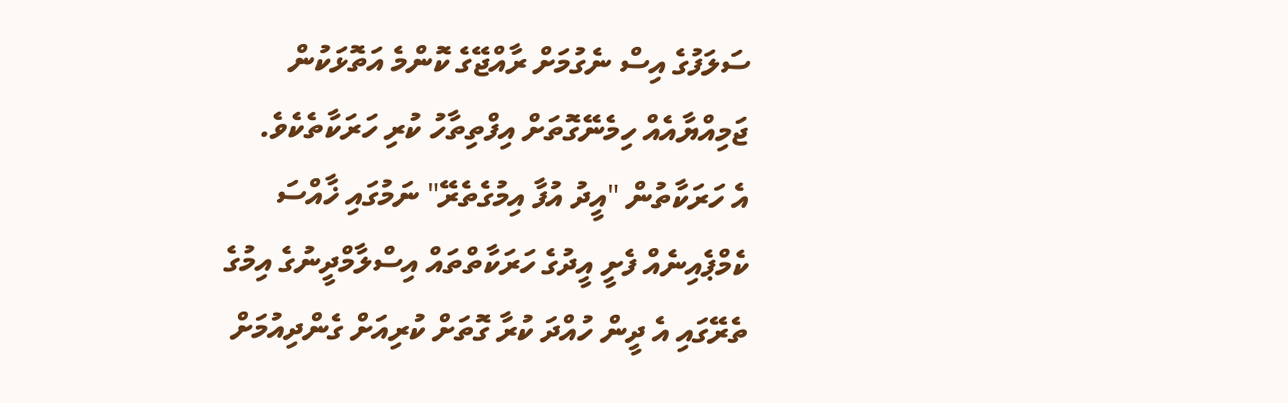ސަލަފުގެ އިސް ނެގުމަށް ރާއްޖޭގެ ކޮންމެ އަތޮޅަކުން ޖަމިއްޔާއެއް ހިމެނޭގޮތަށް އިފްތިތާހު ކުރި ހަރަކާތެކެވެ.
އެ ހަރަކާތުން "އީދު އުފާ އިމުގެތެރޭ" ނަމުގައި ޚާއްސަ ކެމްޕެއިނެއް ފެށީ އީދުގެ ހަރަކާތްތައް އިސްލާމްދީނުގެ އިމުގެ ތެރޭގައި އެ ދީން ހުއްދަ ކުރާ ގޮތަށް ކުރިއަށް ގެންދިއުމަށް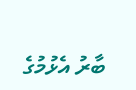ބާރު އެޅުމުގެ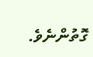ގޮތުންނެވެ.